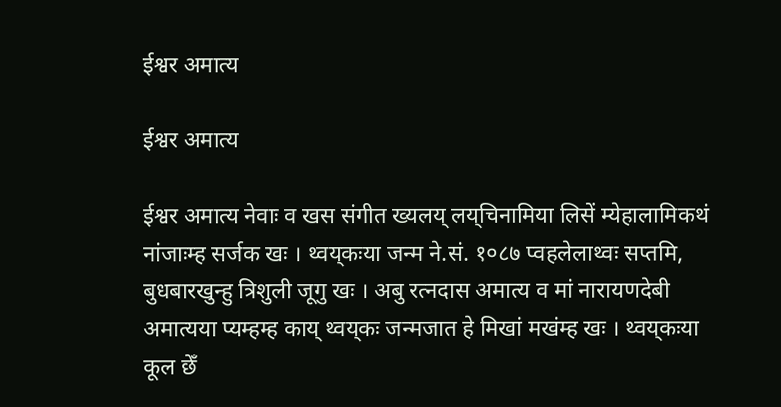ईश्वर अमात्य

ईश्वर अमात्य

ईश्वर अमात्य नेवाः व खस संगीत ख्यलय्‌ लय्‌चिनामिया लिसें म्येहालामिकथं नांजाःम्ह सर्जक खः । थ्वय्‌कःया जन्म ने.सं. १०८७ प्वहलेलाथ्वः सप्तमि, बुधबारखुन्हु त्रिशुली जूगु खः । अबु रत्नदास अमात्य व मां नारायणदेबी अमात्यया प्यम्हम्ह काय्‌ थ्वय्‌कः जन्मजात हे मिखां मखंम्ह खः । थ्वय्‌कःया कूल छेँ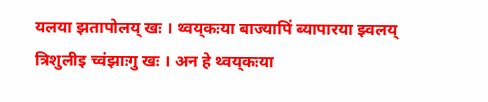यलया झतापोलय्‌ खः । थ्वय्‌कःया बाज्यापिं ब्यापारया झ्वलय्‌ त्रिशुलीइ च्वंझाःगु खः । अन हे थ्वय्‌कःया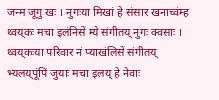जन्म जूगु खः । नुगःया मिखां हे संसार खनाच्वंम्ह थ्वय्‌कः मचा इलंनिसें म्ये संगीतय्‌ नुगः क्वसाः । थ्वय्‌कःया परिवार नं प्याखंलिसें संगीतय्‌ भ्यलय्‌पूंपिं जुयाः मचा इलय्‌ हे नेवाः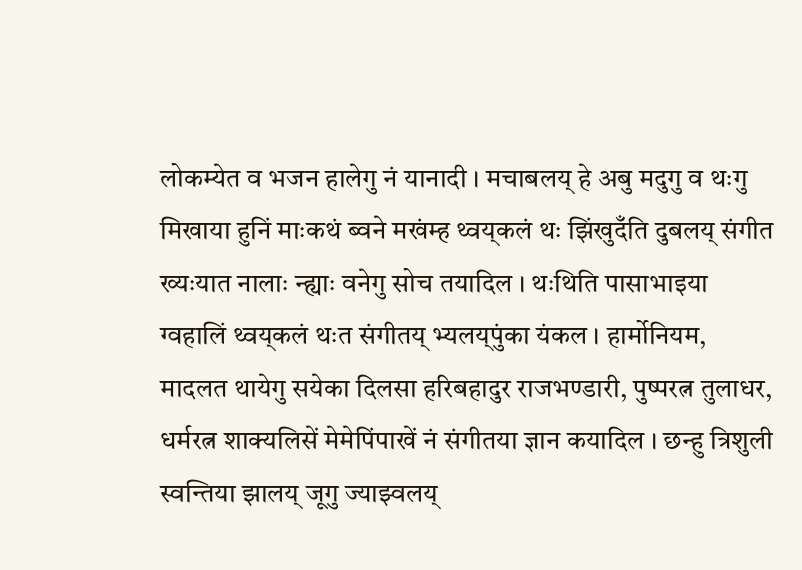लोकम्येत व भजन हालेगु नं यानादी । मचाबलय्‌ हे अबु मदुगु व थःगु मिखाया हुनिं माःकथं ब्वने मखंम्ह थ्वय्‌कलं थः झिंखुदँति दुबलय्‌ संगीत ख्यःयात नालाः न्ह्याः वनेगु सोच तयादिल । थःथिति पासाभाइया ग्वहालिं थ्वय्‌कलं थःत संगीतय्‌ भ्यलय्‌पुंका यंकल । हार्मोनियम, मादलत थायेगु सयेका दिलसा हरिबहादुर राजभण्डारी, पुष्परत्न तुलाधर, धर्मरत्न शाक्यलिसें मेमेपिंपाखें नं संगीतया ज्ञान कयादिल । छन्हु त्रिशुली स्वन्तिया झालय्‌ जूगु ज्याझ्वलय्‌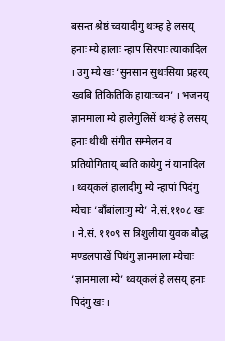बसन्त श्रेष्ठं च्वयादीगु थःम्ह हे लसय्‌ हनाः म्ये हालाः न्हाप सिरपाः त्याकादिल । उगु म्ये खः ‘सुनसान सुथःसिया प्रहरय्‌ ख्वबि तिकितिकि हायाःच्वन’ । भजनय्‌ ज्ञानमाला म्ये हालेगुलिसें थःम्हं हे लसय्‌ हनाः थीथी संगीत सम्मेलन व प्रतियोगिताय्‌ ब्वति कायेगु नं यानादिल । थ्वय्‌कलं हालादीगु म्ये न्हापां पिदंगु म्येचाः ‘बाँबांलाःगु म्ये’ ने.सं.११०८ खः । ने.सं. ११०९ स त्रिशुलीया युवक बौद्ध मण्डलपाखें पिथंगु ज्ञानमाला म्येचाः ‘ज्ञानमाला म्ये’ थ्वय्‌कलं हे लसय्‌ हनाः पिदंगु खः ।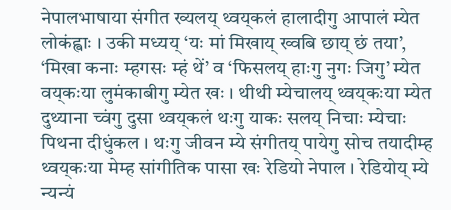नेपालभाषाया संगीत ख्यलय्‌ थ्वय्‌कलं हालादीगु आपालं म्येत लोकंह्वाः । उकी मध्यय्‌ ‘यः मां मिखाय्‌ ख्वबि छाय्‌ छं तया’, ‘मिखा कनाः म्हगसः म्हं थें’ व ‘फिसलय्‌ हाःगु नुगः जिगु’ म्येत वय्‌कःया लुमंकाबीगु म्येत खः । थीथी म्येचालय्‌ थ्वय्‌कःया म्येत दुथ्याना च्वंगु दुसा थ्वय्‌कलं थःगु याकः सलय्‌ निचाः म्येचाः पिथना दीधुंकल । थःगु जीवन म्ये संगीतय्‌ पायेगु सोच तयादीम्ह थ्वय्‌कःया मेम्ह सांगीतिक पासा खः रेडियो नेपाल । रेडियोय्‌ म्ये न्यन्यं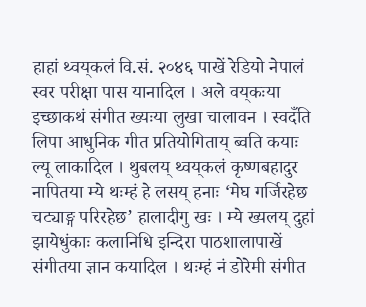हाहां थ्वय्‌कलं वि.सं. २०४६ पाखें रेडियो नेपालं स्वर परीक्षा पास यानादिल । अले वय्‌कःया इच्छाकथं संगीत ख्यःया लुखा चालावन । स्वदँति लिपा आधुनिक गीत प्रतियोगिताय्‌ ब्वति कयाः ल्यू लाकादिल । थुबलय्‌ थ्वय्‌कलं कृष्णबहादुर नापितया म्ये थःम्हं हे लसय्‌ हनाः ‘मेघ गर्जिरहेछ चट्याङ्ग परिरहेछ’ हालादीगु खः । म्ये ख्यलय्‌ दुहां झायेधुंकाः कलानिधि इन्दिरा पाठशालापाखें संगीतया ज्ञान कयादिल । थःम्हं नं डोरेमी संगीत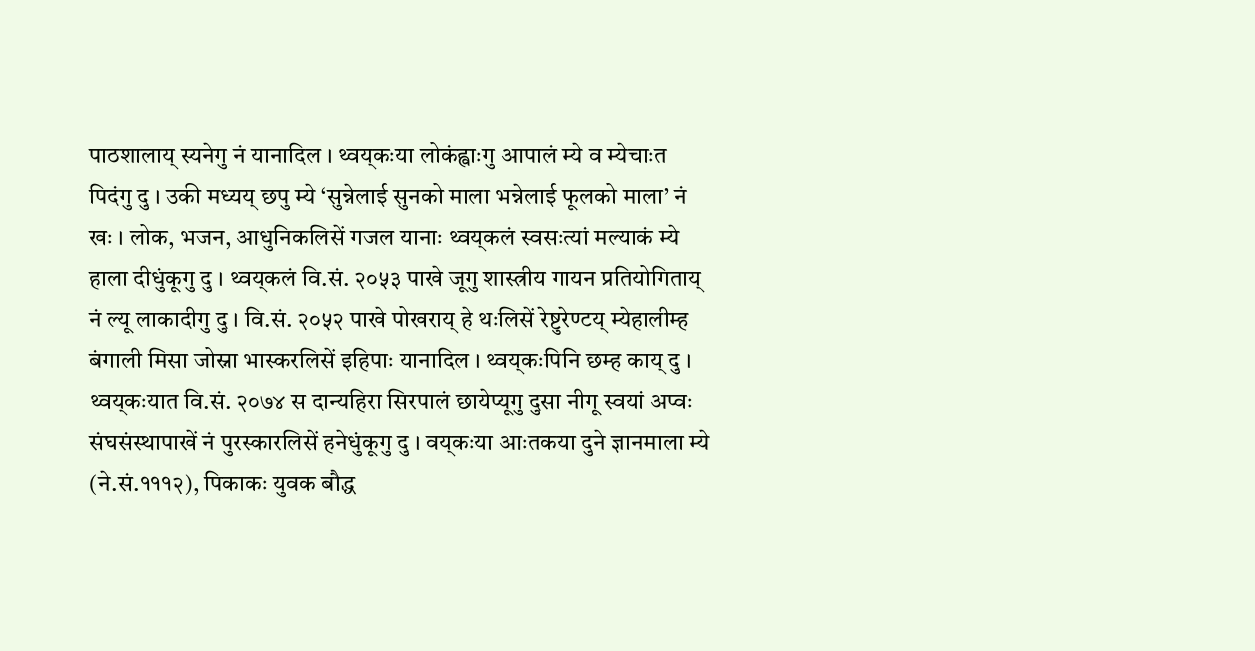पाठशालाय्‌ स्यनेगु नं यानादिल । थ्वय्‌कःया लोकंह्वाःगु आपालं म्ये व म्येचाःत पिदंगु दु । उकी मध्यय्‌ छपु म्ये ‘सुन्नेलाई सुनको माला भन्नेलाई फूलको माला’ नं खः । लोक, भजन, आधुनिकलिसें गजल यानाः थ्वय्‌कलं स्वसःत्यां मल्याकं म्ये हाला दीधुंकूगु दु । थ्वय्‌कलं वि.सं. २०५३ पाखे जूगु शास्त्रीय गायन प्रतियोगिताय्‌ नं ल्यू लाकादीगु दु । वि.सं. २०५२ पाखे पोखराय्‌ हे थःलिसें रेष्टुरेण्टय्‌ म्येहालीम्ह बंगाली मिसा जोस्ना भास्करलिसें इहिपाः यानादिल । थ्वय्‌कःपिनि छम्ह काय्‌ दु । थ्वय्‌कःयात वि.सं. २०७४ स दान्यहिरा सिरपालं छायेप्यूगु दुसा नीगू स्वयां अप्वः संघसंस्थापाखें नं पुरस्कारलिसें हनेधुंकूगु दु । वय्‌कःया आःतकया दुने ज्ञानमाला म्ये (ने.सं.१११२), पिकाकः युवक बौद्ध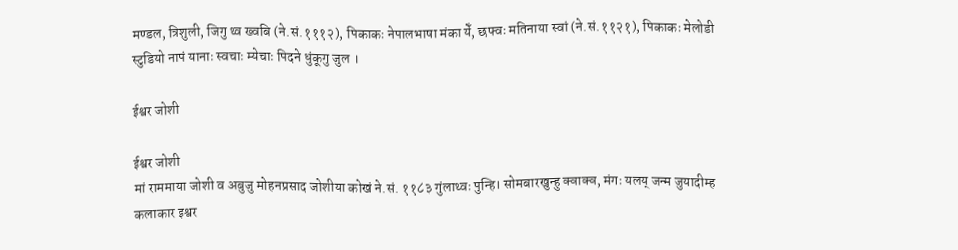मण्डल, त्रिशुली, जिगु थ्व ख्वबि (ने.सं.१११२), पिकाकः नेपालभाषा मंका येँ, छफ्वः मतिनाया स्वां (ने.सं.११२१), पिकाकः मेलोडी स्टुडियो नापं यानाः स्वचाः म्येचाः पिदने धुंकूगु जुल ।

ईश्वर जोशी

ईश्वर जोशी
मां राममाया जोशी व अबुजु मोहनप्रसाद जोशीया कोखं ने.सं. ११८३ गुंलाथ्वः पुन्हि। सोमबारखुन्हु क्वाक्व, मंगः यलय्‌ जन्म जुयादीम्ह कलाकार इश्वर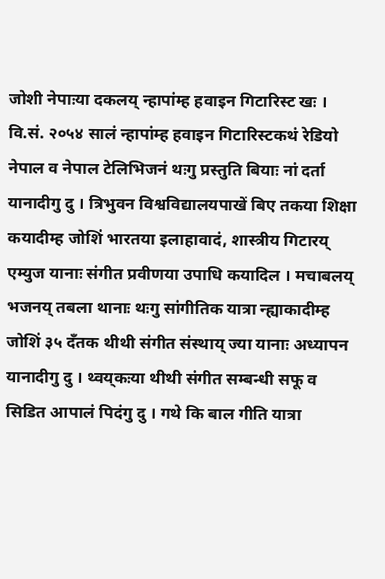जोशी नेपाःया दकलय्‌ न्हापांम्ह हवाइन गिटारिस्ट खः । वि.सं. २०५४ सालं न्हापांम्ह हवाइन गिटारिस्टकथं रेडियो नेपाल व नेपाल टेलिभिजनं थःगु प्रस्तुति बियाः नां दर्ता यानादीगु दु । त्रिभुवन विश्वविद्यालयपाखें बिए तकया शिक्षा कयादीम्ह जोशिं भारतया इलाहावादं, शास्त्रीय गिटारय्‌ एम्युज यानाः संगीत प्रवीणया उपाधि कयादिल । मचाबलय्‌ भजनय्‌ तबला थानाः थःगु सांगीतिक यात्रा न्ह्याकादीम्ह जोशिं ३५ दँतक थीथी संगीत संस्थाय्‌ ज्या यानाः अध्यापन यानादीगु दु । थ्वय्‌कःया थीथी संगीत सम्बन्धी सफू व सिडित आपालं पिदंगु दु । गथे कि बाल गीति यात्रा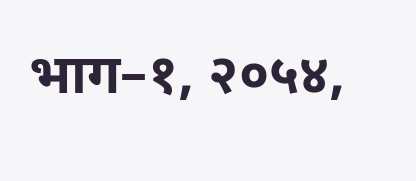भाग–१, २०५४,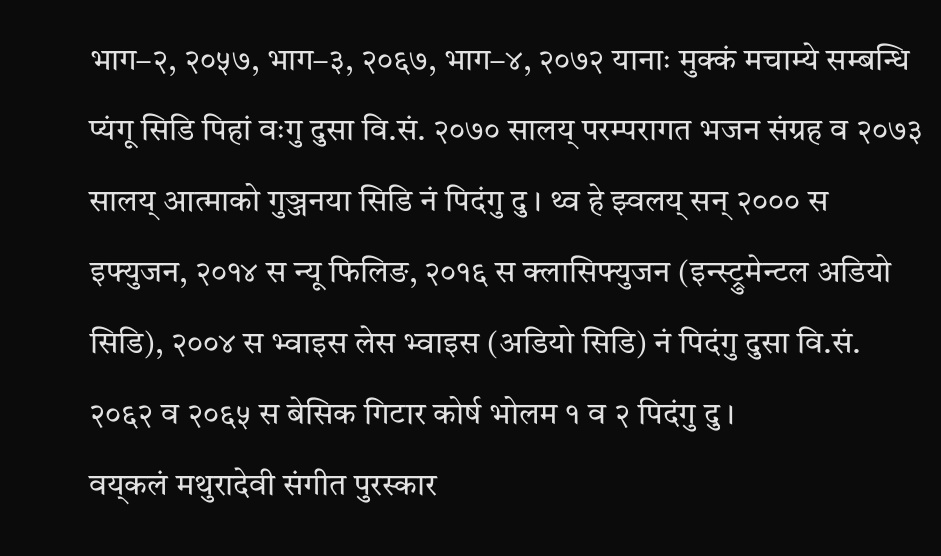भाग–२, २०५७, भाग–३, २०६७, भाग–४, २०७२ यानाः मुक्कं मचाम्ये सम्बन्धि प्यंगू सिडि पिहां वःगु दुसा वि.सं. २०७० सालय्‌ परम्परागत भजन संग्रह व २०७३ सालय्‌ आत्माको गुञ्जनया सिडि नं पिदंगु दु । थ्व हे झ्वलय्‌ सन् २००० स इफ्युजन, २०१४ स न्यू फिलिङ, २०१६ स क्लासिफ्युजन (इन्स्ट्रुमेन्टल अडियो सिडि), २००४ स भ्वाइस लेस भ्वाइस (अडियो सिडि) नं पिदंगु दुसा वि.सं. २०६२ व २०६५ स बेसिक गिटार कोर्ष भोलम १ व २ पिदंगु दु ।
वय्‌कलं मथुरादेवी संगीत पुरस्कार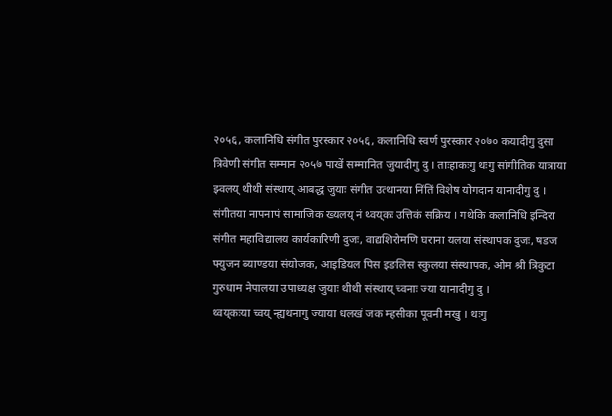२०५६, कलानिधि संगीत पुरस्कार २०५६, कलानिधि स्वर्ण पुरस्कार २०७० कयादीगु दुसा त्रिवेणी संगीत सम्मान २०५७ पाखें सम्मानित जुयादीगु दु । ताःहाकःगु थःगु सांगीतिक यात्राया झ्वलय्‌ थीथी संस्थाय्‌ आबद्ध जुयाः संगीत उत्थानया निंतिं विशेष योगदान यानादीगु दु । संगीतया नापनापं सामाजिक ख्यलय्‌ नं थ्वय्‌कः उत्तिकं सक्रिय । गथेकि कलानिधि इन्दिरा संगीत महाविद्यालय कार्यकारिणी दुजः, वाद्यशिरोमणि घराना यलया संस्थापक दुजः, षडज फ्युजन ब्याण्डया संयोजक, आइडियल पिस इङलिस स्कुलया संस्थापक, ओम श्री त्रिकुटा गुरुधाम नेपालया उपाध्यक्ष जुयाः थीथी संस्थाय्‌ च्वनाः ज्या यानादीगु दु ।
थ्वय्‌कःया च्वय्‌ न्ह्यथनागु ज्याया धलखं जक म्हसीका पूवनी मखु । थःगु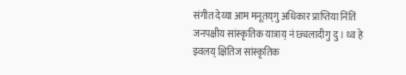संगीत देय्या आम मनूतय्‌गु अधिकार प्राप्तिया निंतिं जनपक्षीय सांस्कृतिक यात्राय्‌ नं छ्यलादीगु दु । थ्व हे झ्वलय्‌ क्षितिज सांस्कृतिक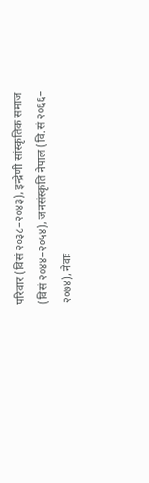परिवार (विसं २०३८–२०४३), इन्द्रेणी सांस्कृतिक समाज (विसं २०४४–२०५४), जनसंस्कृति नेपाल (वि.सं २०६६– २०७४), नेवाः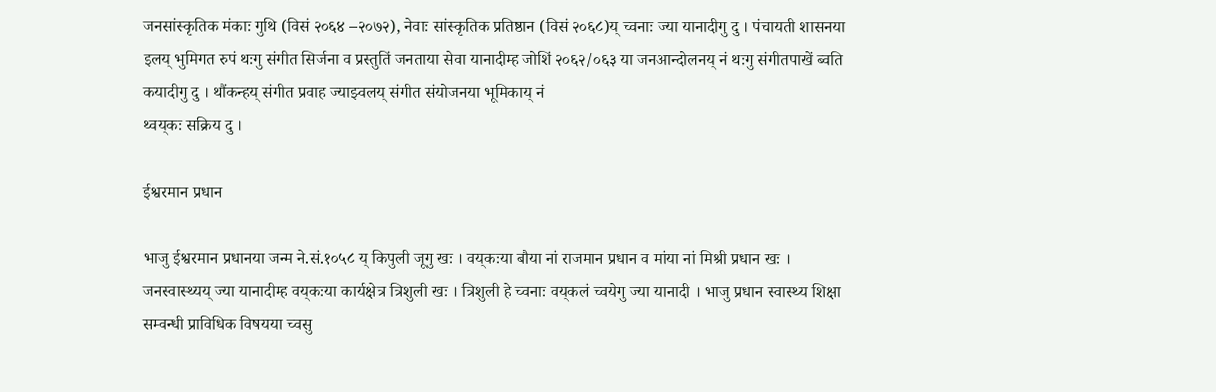जनसांस्कृतिक मंकाः गुथि (विसं २०६४ –२०७२), नेवाः सांस्कृतिक प्रतिष्ठान (विसं २०६८)य्‌ च्वनाः ज्या यानादीगु दु । पंचायती शासनया इलय्‌ भुमिगत रुपं थःगु संगीत सिर्जना व प्रस्तुतिं जनताया सेवा यानादीम्ह जोशिं २०६२/०६३ या जनआन्दोलनय्‌ नं थःगु संगीतपाखें ब्वति कयादीगु दु । थौंकन्हय्‌ संगीत प्रवाह ज्याझ्वलय्‌ संगीत संयोजनया भूमिकाय्‌ नं
थ्वय्‌कः सक्रिय दु ।

ईश्वरमान प्रधान

भाजु ईश्वरमान प्रधानया जन्म ने.सं.१०५८ य् किपुली जूगु खः । वय्‌कःया बौया नां राजमान प्रधान व मांया नां मिश्री प्रधान खः । जनस्वास्थ्यय् ज्या यानादीम्ह वय्‌कःया कार्यक्षेत्र त्रिशुली खः । त्रिशुली हे च्वनाः वय्‌कलं च्वयेगु ज्या यानादी । भाजु प्रधान स्वास्थ्य शिक्षा सम्वन्धी प्राविधिक विषयया च्वसु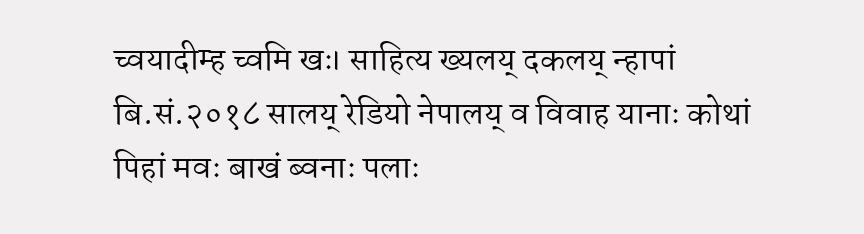च्वयादीम्ह च्वमि खः। साहित्य ख्यलय् दकलय् न्हापां बि.सं.२०१८ सालय् रेडियो नेपालय् व विवाह यानाः कोथां पिहां मवः बाखं ब्वनाः पलाः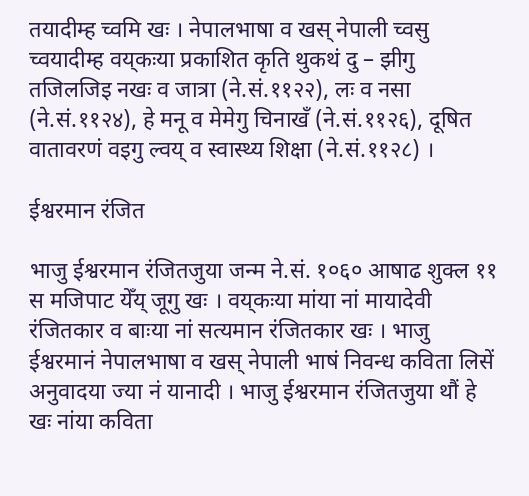तयादीम्ह च्वमि खः । नेपालभाषा व खस् नेपाली च्वसु च्वयादीम्ह वय्‌कःया प्रकाशित कृति थुकथं दु – झीगु तजिलजिइ नखः व जात्रा (ने.सं.११२२), लः व नसा (ने.सं.११२४), हे मनू व मेमेगु चिनाखँ (ने.सं.११२६), दूषित वातावरणं वइगु ल्वय् व स्वास्थ्य शिक्षा (ने.सं.११२८) ।

ईश्वरमान रंजित

भाजु ईश्वरमान रंजितजुया जन्म ने.सं. १०६० आषाढ शुक्ल ११ स मजिपाट येँय् जूगु खः । वय्‌कःया मांया नां मायादेवी रंजितकार व बाःया नां सत्यमान रंजितकार खः । भाजु ईश्वरमानं नेपालभाषा व खस् नेपाली भाषं निवन्ध कविता लिसें अनुवादया ज्या नं यानादी । भाजु ईश्वरमान रंजितजुया थौं हे खः नांया कविता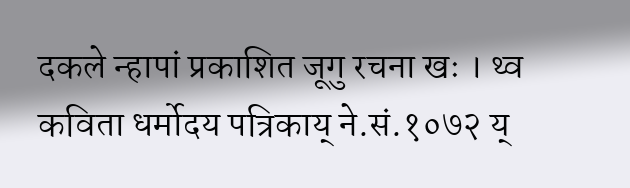दकले न्हापां प्रकाशित जूगु रचना खः । थ्व कविता धर्मोदय पत्रिकाय् ने.सं.१०७२ य्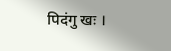पिदंगु खः ।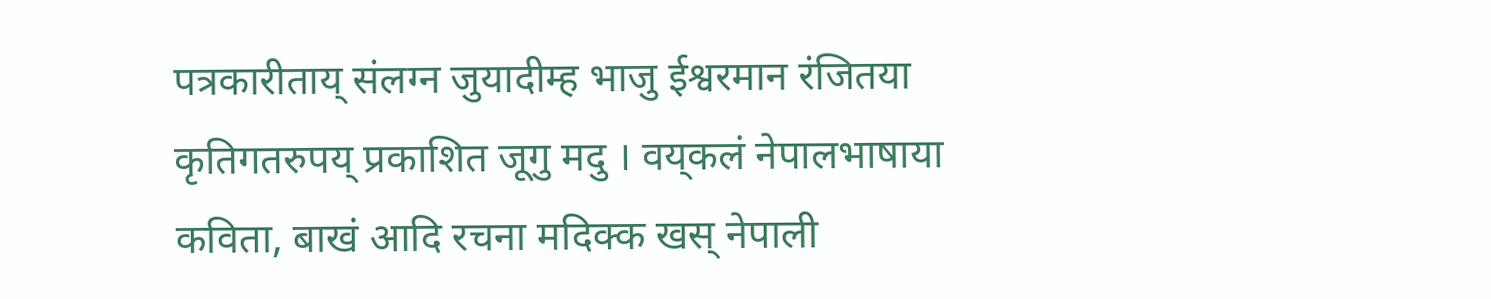पत्रकारीताय् संलग्न जुयादीम्ह भाजु ईश्वरमान रंजितया कृतिगतरुपय् प्रकाशित जूगु मदु । वय्‌कलं नेपालभाषाया कविता, बाखं आदि रचना मदिक्क खस् नेपाली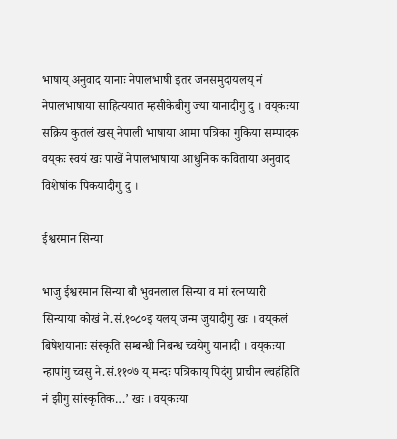भाषाय् अनुवाद यानाः नेपालभाषी इतर जनसमुदायलय् नं नेपालभाषाया साहित्ययात म्हसीकेबीगु ज्या यानादीगु दु । वय्‌कःया सक्रिय कुतलं खस् नेपाली भाषाया आमा पत्रिका गुकिया सम्पादक वय्‌कः स्वयं खः पाखें नेपालभाषाया आधुनिक कविताया अनुवाद विशेषांक पिकयादीगु दु ।

ईश्वरमान सिन्या

भाजु ईश्वरमान सिन्या बौ भुवनलाल सिन्या व मां रत्नप्यारी सिन्याया कोखं ने.सं.१०८०इ यलय् जन्म जुयादीगु खः । वय्‌कलं बिषेशयानाः संस्कृति सम्बन्धी निबन्ध च्वयेगु यानादी । वय्‌कःया न्हापांगु च्वसु ने.सं.११०७ य् मन्दः पत्रिकाय् पिदंगु प्राचीन ल्वहंहिति नं झीगु सांस्कृतिक…’ खः । वय्‌कःया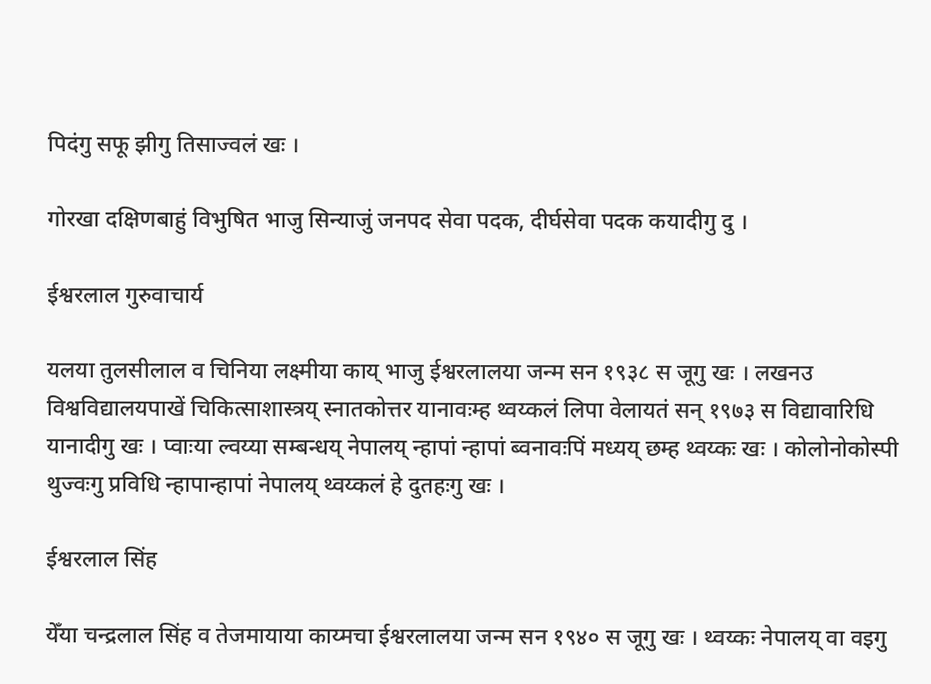पिदंगु सफू झीगु तिसाज्वलं खः ।

गोरखा दक्षिणबाहुं विभुषित भाजु सिन्याजुं जनपद सेवा पदक, दीर्घसेवा पदक कयादीगु दु ।

ईश्वरलाल गुरुवाचार्य

यलया तुलसीलाल व चिनिया लक्ष्मीया काय् भाजु ईश्वरलालया जन्म सन १९३८ स जूगु खः । लखनउ विश्वविद्यालयपाखें चिकित्साशास्त्रय् स्नातकोत्तर यानावःम्ह थ्वय्कलं लिपा वेलायतं सन् १९७३ स विद्यावारिधि यानादीगु खः । प्वाःया ल्वय्या सम्बन्धय् नेपालय् न्हापां न्हापां ब्वनावःपिं मध्यय् छम्ह थ्वय्कः खः । कोलोनोकोस्पी थुज्वःगु प्रविधि न्हापान्हापां नेपालय् थ्वय्कलं हे दुतहःगु खः ।

ईश्वरलाल सिंह

येँया चन्द्रलाल सिंह व तेजमायाया काय्मचा ईश्वरलालया जन्म सन १९४० स जूगु खः । थ्वय्कः नेपालय् वा वइगु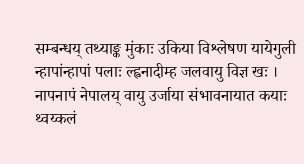सम्बन्धय् तथ्याङ्क मुंकाः उकिया विश्लेषण यायेगुली न्हापांन्हापां पलाः ल्ह्वनादीम्ह जलवायु विज्ञ खः । नापनापं नेपालय् वायु उर्जाया संभावनायात कयाः थ्वय्कलं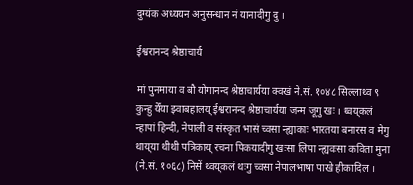दुग्यंक अध्ययन अनुसन्धान नं यानादीगु दु ।

ईश्वरानन्द श्रेष्ठाचार्य

मां पुनमाया व बौ योगानन्द श्रेष्ठाचार्यया क्वखं ने.सं. १०४८ सिल्लाथ्व ९ कुन्हु येँया झ्वाबहालय् ईश्वरानन्द श्रेष्ठाचार्यया जन्म जूगु खः । थ्वय्‌कलं न्हापां हिन्दी, नेपाली व संस्कृत भासं च्वसा न्ह्याकाः भारतया बनारस व मेगु थाय्‌या थीथी पत्रिकाय् रचना पिकयादीगु खःसा लिपा न्ह्यवःसा कविता मुना (ने.सं. १०६८) निसें थ्वय्‌कलं थःगु च्वसा नेपालभाषा पाखे हीकादिल ।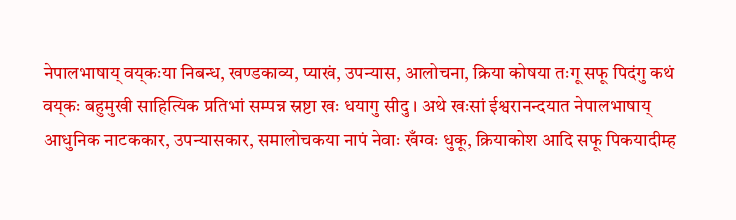नेपालभाषाय् वय्‌कःया निबन्ध, खण्डकाव्य, प्याखं, उपन्यास, आलोचना, क्रिया कोषया तःगू सफू पिदंगु कथं वय्‌कः बहुमुखी साहित्यिक प्रतिभां सम्पन्न स्रष्टा खः धयागु सीदु । अथे खःसां ईश्वरानन्दयात नेपालभाषाय् आधुनिक नाटककार, उपन्यासकार, समालोचकया नापं नेवाः खँग्वः धुकू, क्रियाकोश आदि सफू पिकयादीम्ह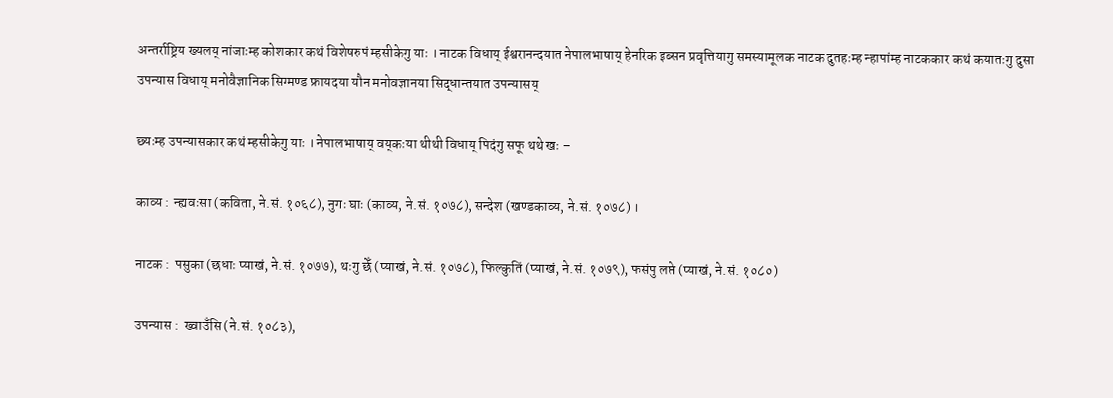अन्तर्राष्ट्रिय ख्यलय् नांजाःम्ह कोशकार कथं विशेषरुपं म्हसीकेगु याः । नाटक विधाय् ईश्वरानन्दयात नेपालभाषाय् हेनरिक इब्सन प्रवृत्तियागु समस्यामूलक नाटक दुतहःम्ह न्हापांम्ह नाटककार कथं कयातःगु दुसा उपन्यास विधाय् मनोवैज्ञानिक सिग्मण्ड फ्रायदया यौन मनोवज्ञानया सिद्धान्तयात उपन्यासय्

छ्यःम्ह उपन्यासकार कथं म्हसीकेगु याः । नेपालभाषाय् वय्‌कःया थीथी विधाय् पिदंगु सफू थथे खः –

काव्य :  न्ह्यवःसा (कविता, ने.सं. १०६८), नुगः घाः (काव्य, ने.सं. १०७८), सन्देश (खण्डकाव्य, ने.सं. १०७८) ।

नाटक :  पसुका (छधाः प्याखं, ने.सं. १०७७), थःगु छेँ (प्याखं, ने.सं. १०७८), फिल्कुतिं (प्याखं, ने.सं. १०७९), फसंपु लप्ते (प्याखं, ने.सं. १०८०)

उपन्यास :  ख्वाउँसि (ने.सं. १०८३),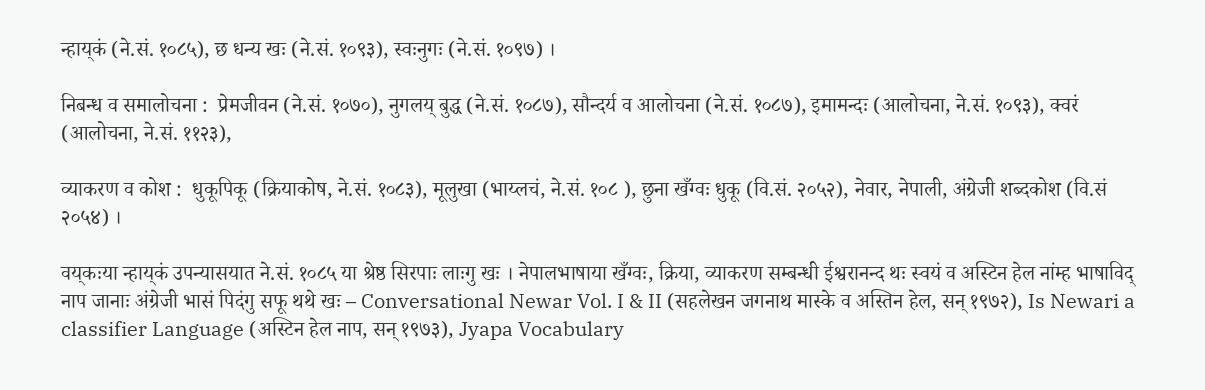न्हाय्‌कं (ने.सं. १०८५), छ धन्य खः (ने.सं. १०९३), स्वःनुगः (ने.सं. १०९७) ।

निबन्ध व समालोचना :  प्रेमजीवन (ने.सं. १०७०), नुगलय् बुद्ध (ने.सं. १०८७), सौन्दर्य व आलोचना (ने.सं. १०८७), इमामन्दः (आलोचना, ने.सं. १०९३), क्वरं (आलोचना, ने.सं. ११२३),

व्याकरण व कोश :  धुकूपिकू (क्रियाकोष, ने.सं. १०८३), मूलुखा (भाय्लचं, ने.सं. १०८ ), छुना खँग्वः धुकू (वि.सं. २०५२), नेवार, नेपाली, अंग्रेजी शब्दकोश (वि.सं २०५४) ।

वय्‌कःया न्हाय्‌कं उपन्यासयात ने.सं. १०८५ या श्रेष्ठ सिरपाः लाःगु खः । नेपालभाषाया खँग्वः, क्रिया, व्याकरण सम्बन्धी ईश्वरानन्द थः स्वयं व अस्टिन हेल नांम्ह भाषाविद् नाप जानाः अंग्रेजी भासं पिदंगु सफू थथे खः – Conversational Newar Vol. I & II (सहलेखन जगनाथ मास्के व अस्तिन हेल, सन् १९७२), Is Newari a classifier Language (अस्टिन हेल नाप, सन् १९७३), Jyapa Vocabulary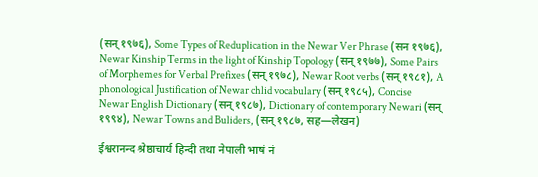(सन् १९७६), Some Types of Reduplication in the Newar Ver Phrase (सन १९७६), Newar Kinship Terms in the light of Kinship Topology (सन् १९७७), Some Pairs of Morphemes for Verbal Prefixes (सन् १९७८), Newar Root verbs (सन् १९८१), A phonological Justification of Newar chlid vocabulary (सन् १९८५), Concise Newar English Dictionary (सन् १९८७), Dictionary of contemporary Newari (सन् १९९४), Newar Towns and Buliders, (सन् १९८७, सह—लेखन)

ईश्वरानन्द श्रेष्ठाचार्य हिन्दी तथा नेपाली भाषं नं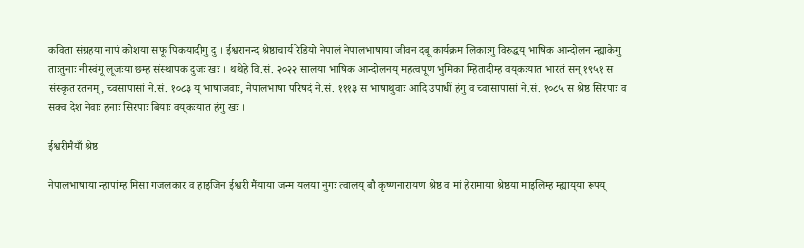कविता संग्रहया नापं कोशया सफू पिकयादीगु दु । ईश्वरानन्द श्रेष्ठाचार्य रेडियो नेपालं नेपालभाषाया जीवन दबू कार्यक्रम लिकाःगु विरुद्धय् भाषिक आन्दोलन न्ह्याकेगु ताःतुनाः नीस्वंगू लूजःया छम्ह संस्थापक दुजः खः । थथेहे वि.सं. २०२२ सालया भाषिक आन्दोलनय् महत्वपूण भुमिका म्हितादीम्ह वय्‌कःयात भारतं सन् १९५१ स संस्कृत रतनम्, च्वसापासां ने.सं. १०८३ य् भाषाजवाः, नेपालभाषा परिषदं ने.सं. १११३ स भाषाथुवाः आदि उपाधीं हंगु व च्वासापासां ने.सं. १०८५ स श्रेष्ठ सिरपाः व सक्व देश नेवाः हनाः सिरपाः बियाः वय्‌कःयात हंगु खः ।

ईश्वरीमैयाँ श्रेष्ठ

नेपालभाषाया न्हापांम्ह मिसा गजलकार व हाइजिन ईश्वरी मैंयाया जन्म यलया नुगः त्वालय् बौ कृष्णनारायण श्रेष्ठ व मां हेरामाया श्रेष्ठया माइलिम्ह म्ह्याय्‌या रूपय्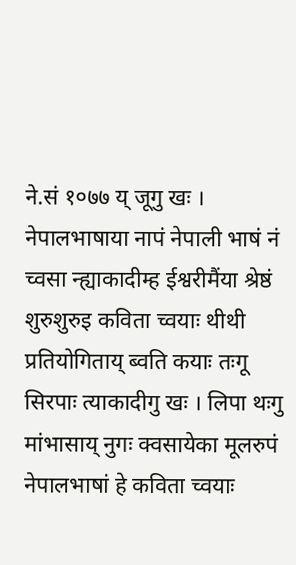ने.सं १०७७ य् जूगु खः । नेपालभाषाया नापं नेपाली भाषं नं च्वसा न्ह्याकादीम्ह ईश्वरीमैंया श्रेष्ठं शुरुशुरुइ कविता च्वयाः थीथी प्रतियोगिताय् ब्वति कयाः तःगू सिरपाः त्याकादीगु खः । लिपा थःगु मांभासाय् नुगः क्वसायेका मूलरुपं नेपालभाषां हे कविता च्वयाः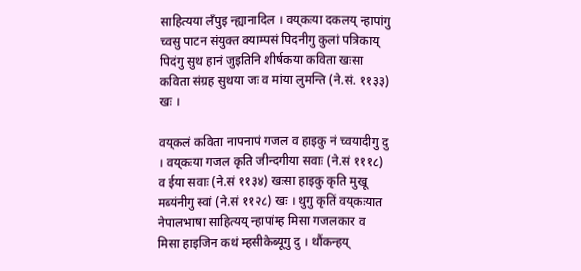साहित्यया लँपुइ न्ह्यानादिल । वय्‌कःया दकलय् न्हापांगु च्वसु पाटन संयुक्त क्याम्पसं पिदनीगु कुलां पत्रिकाय् पिदंगु सुथ हानं जुइतिनि शीर्षकया कविता खःसा कविता संग्रह सुथया जः व मांया लुमन्ति (ने.सं. ११३३) खः ।

वय्‌कलं कविता नापनापं गजल व हाइकु नं च्वयादीगु दु । वय्‌कःया गजल कृति जीन्दगीया सवाः (ने.सं १११८) व ईया सवाः (ने.सं ११३४) खःसा हाइकु कृति मुखू मब्यंनीगु स्वां (ने.सं ११२८) खः । थुगु कृतिं वय्‌कःयात नेपालभाषा साहित्यय् न्हापांम्ह मिसा गजलकार व मिसा हाइजिन कथं म्हसीकेब्यूगु दु । थौंकन्हय्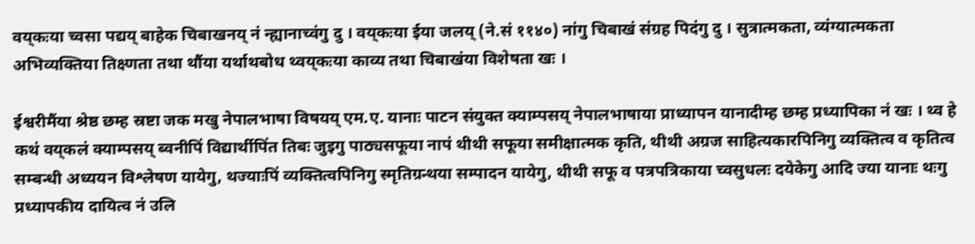वय्‌कःया च्वसा पद्यय् बाहेक चिबाखनय् नं न्ह्यानाच्वंगु दु । वय्‌कःया ईया जलय् (ने.सं ११४०) नांगु चिबाखं संग्रह पिदंगु दु । सुत्रात्मकता, व्यंग्यात्मकता अभिव्यक्तिया तिक्ष्णता तथा थौंया यर्थाथबोध थ्वय्‌कःया काव्य तथा चिबाखंया विशेषता खः ।

ईश्वरीमैंया श्रेष्ठ छम्ह स्रष्टा जक मखु नेपालभाषा विषयय् एम.ए. यानाः पाटन संयुक्त क्याम्पसय् नेपालभाषाया प्राध्यापन यानादीम्ह छम्ह प्रध्यापिका नं खः । थ्व हे कथं वय्‌कलं क्याम्पसय् ब्वनीपिं विद्यार्थीपिंत तिबः जुइगु पाठ्यसफूया नापं थीथी सफूया समीक्षात्मक कृति, थीथी अग्रज साहित्यकारपिनिगु व्यक्तित्व व कृतित्व सम्बन्धी अध्ययन विश्लेषण यायेगु, थज्याःपिं व्यक्तित्वपिनिगु स्मृतिग्रन्थया सम्पादन यायेगु, थीथी सफू व पत्रपत्रिकाया च्वसुधलः दयेकेगु आदि ज्या यानाः थःगु प्रध्यापकीय दायित्व नं उलि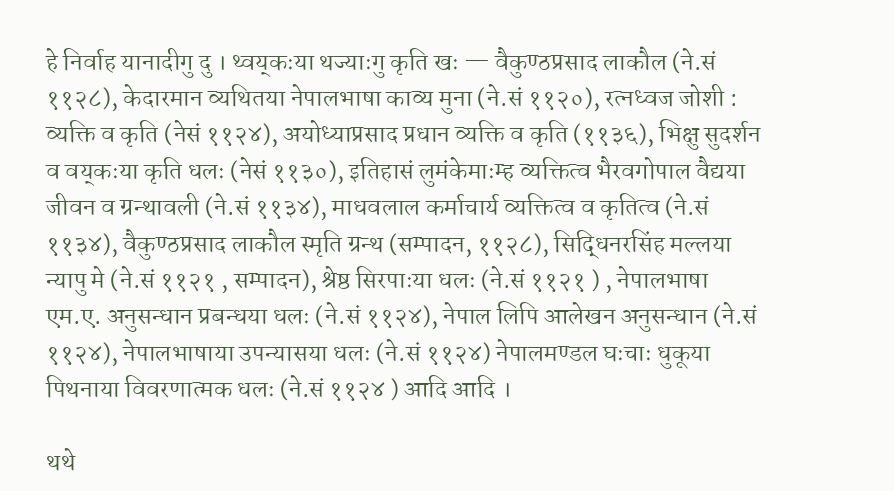हे निर्वाह यानादीगु दु । थ्वय्‌कःया थज्याःगु कृति खः — वैकुण्ठप्रसाद लाकौल (ने.सं ११२८), केदारमान व्यथितया नेपालभाषा काव्य मुना (ने.सं ११२०), रत्नध्वज जोशी : व्यक्ति व कृति (नेसं ११२४), अयोध्याप्रसाद प्रधान व्यक्ति व कृति (११३६), भिक्षु सुदर्शन व वय्‌कःया कृति धलः (नेसं ११३०), इतिहासं लुमंकेमाःम्ह व्यक्तित्व भैरवगोपाल वैद्यया जीवन व ग्रन्थावली (ने.सं ११३४), माधवलाल कर्माचार्य व्यक्तित्व व कृतित्व (ने.सं ११३४), वैकुण्ठप्रसाद लाकौल स्मृति ग्रन्थ (सम्पादन, ११२८), सिद्धिनरसिंह मल्लया न्यापु मे (ने.सं ११२१ , सम्पादन), श्रेष्ठ सिरपाःया धलः (ने.सं ११२१ ) , नेपालभाषा एम.ए. अनुसन्धान प्रबन्धया धलः (ने.सं ११२४), नेपाल लिपि आलेखन अनुसन्धान (ने.सं ११२४), नेपालभाषाया उपन्यासया धलः (ने.सं ११२४) नेपालमण्डल घःचाः धुकूया पिथनाया विवरणात्मक धलः (ने.सं ११२४ ) आदि आदि ।

थथे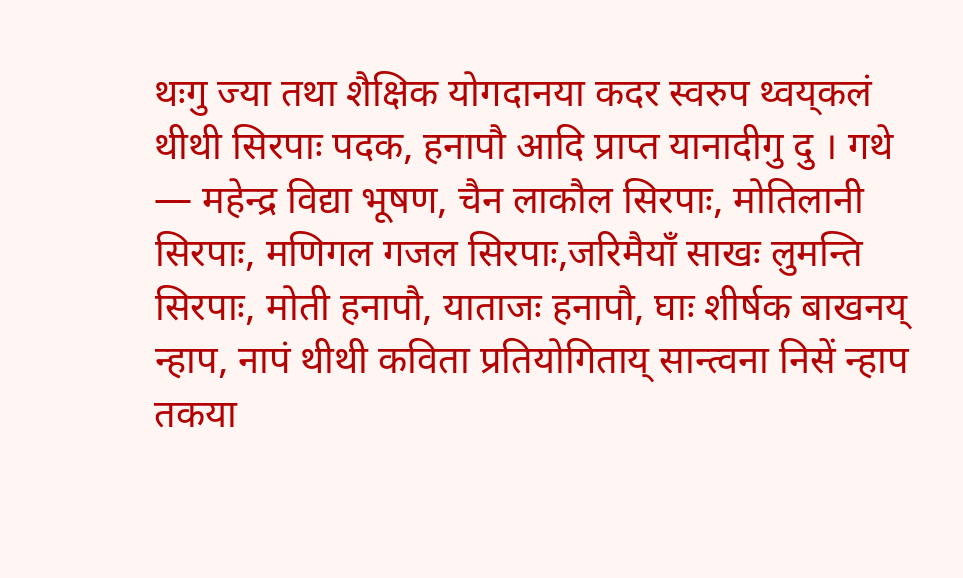थःगु ज्या तथा शैक्षिक योगदानया कदर स्वरुप थ्वय्‌कलं थीथी सिरपाः पदक, हनापौ आदि प्राप्त यानादीगु दु । गथे — महेन्द्र विद्या भूषण, चैन लाकौल सिरपाः, मोतिलानी सिरपाः, मणिगल गजल सिरपाः,जरिमैयाँ साखः लुमन्ति सिरपाः, मोती हनापौ, याताजः हनापौ, घाः शीर्षक बाखनय् न्हाप, नापं थीथी कविता प्रतियोगिताय् सान्त्वना निसें न्हाप तकया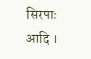सिरपाः आदि ।